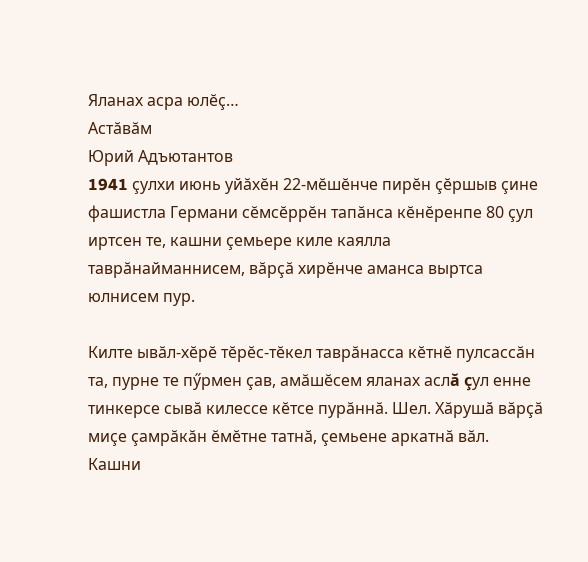Яланах асра юлĕç…
Астăвăм
Юрий Адъютантов
1941 çулхи июнь уйăхĕн 22-мĕшĕнче пирĕн çĕршыв çине фашистла Германи сĕмсĕррĕн тапăнса кĕнĕренпе 80 çул иртсен те, кашни çемьере киле каялла таврăнайманнисем, вăрçă хирĕнче аманса выртса юлнисем пур.

Килте ывăл-хĕрĕ тĕрĕс-тĕкел таврăнасса кĕтнĕ пулсассăн та, пурне те пӳрмен çав, амăшĕсем яланах аслă çул енне тинкерсе сывă килессе кĕтсе пурăннă. Шел. Хăрушӑ вăрçă миçе çамрăкăн ĕмĕтне татнă, çемьене аркатнă вăл. Кашни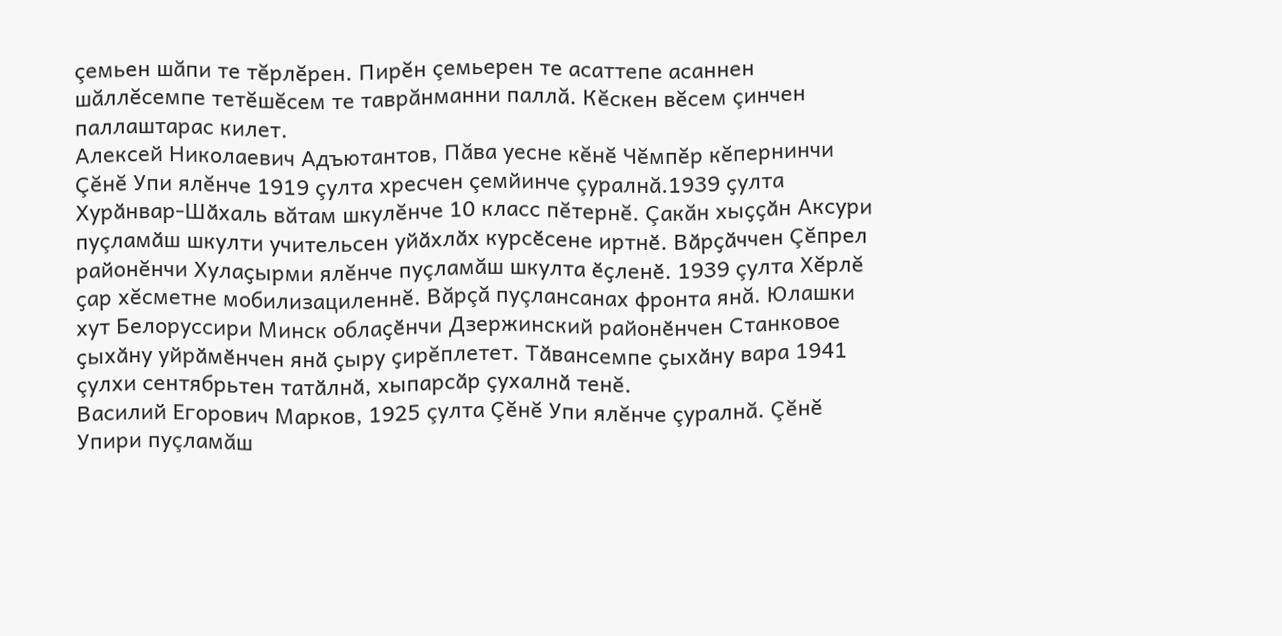çемьен шăпи те тĕрлĕрен. Пирĕн çемьерен те асаттепе асаннен шăллĕсемпе тетĕшĕсем те таврăнманни паллă. Кĕскен вĕсем çинчен паллаштарас килет.
Алексей Николаевич Адъютантов, Пăва уесне кĕнĕ Чĕмпĕр кĕпернинчи Çĕнĕ Упи ялĕнче 1919 çулта хресчен çемйинче çуралнă.1939 ҫулта Хурӑнвар-Шӑхаль вăтам шкулĕнче 10 класс пĕтернĕ. Çакăн хыҫҫӑн Аксури пуçламӑш шкулти учительсен уйӑхлӑх курсӗсене иртнӗ. Вӑрҫӑччен Çĕпрел районĕнчи Хулаҫырми ялĕнче пуçламăш шкулта ӗҫленӗ. 1939 çулта Хĕрлĕ ҫар хĕсметне мобилизациленнĕ. Вăрçă пуçлансанах фронта янă. Юлашки хут Белоруссири Минск облаҫӗнчи Дзержинский районӗнчен Станковое ҫыхӑну уйрӑмӗнчен янӑ ҫыру ҫирĕплетет. Тӑвансемпе ҫыхӑну вара 1941 çулхи сентябрьтен татӑлнӑ, хыпарсӑр ҫухалнӑ тенĕ.
Василий Егорович Марков, 1925 çулта Çĕнĕ Упи ялĕнче çуралнă. Çĕнĕ Упири пуçламăш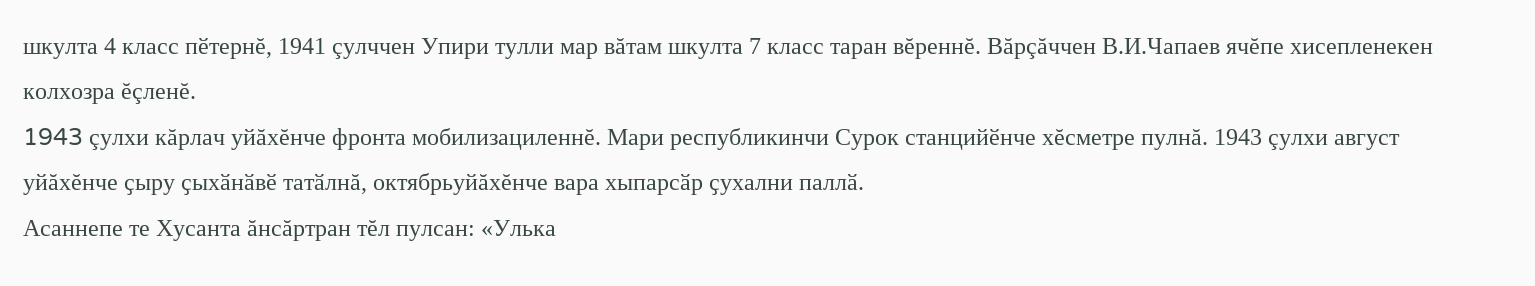шкулта 4 класс пӗтернĕ, 1941 çулччен Упири тулли мар вăтам шкулта 7 класс таран вĕреннĕ. Вăрçăччен В.И.Чапаев ячĕпе хисепленекен колхозра ĕçленĕ.
1943 çулхи кăрлач уйăхĕнче фронта мобилизациленнĕ. Мари республикинчи Сурок станцийӗнче хĕсметре пулнă. 1943 çулхи август уйăхĕнче ҫыру ҫыхӑнӑвӗ татӑлнă, октябрьуйăхĕнче вара хыпарсӑр ҫухални паллӑ.
Асаннепе те Хусанта ăнсăртран тĕл пулсан: «Улька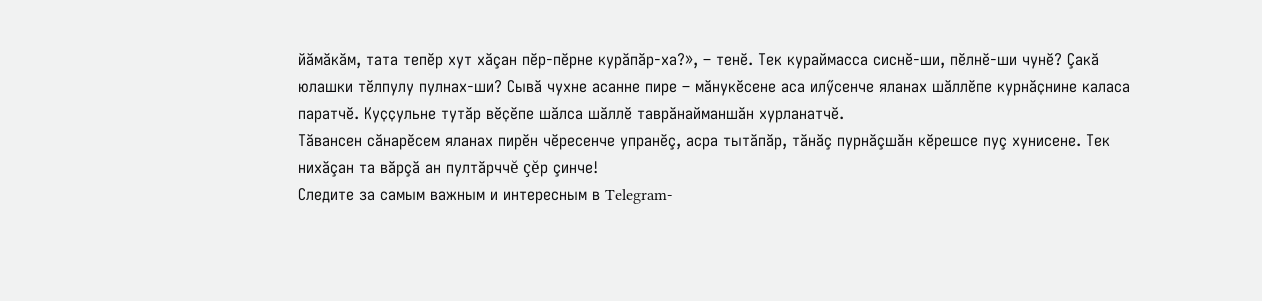йăмăкăм, тата тепĕр хут хăçан пĕр-пĕрне курăпăр-ха?», – тенĕ. Тек кураймасса сиснĕ-ши, пĕлнĕ-ши чунĕ? Çакă юлашки тĕлпулу пулнах-ши? Сывă чухне асанне пире – мăнукĕсене аса илӳсенче яланах шӑллĕпе курнӑҫнине каласа паратчĕ. Куҫҫульне тутӑр вĕҫĕпе шӑлса шӑллĕ таврӑнайманшӑн хурланатчĕ.
Тӑвансен сăнарĕсем яланах пирĕн чĕресенче упранĕç, асра тытăпăр, тăнăç пурнăçшăн кĕрешсе пуç хунисене. Тек нихăçан та вăрçă ан пултăрччĕ çĕр çинче!
Следите за самым важным и интересным в Telegram-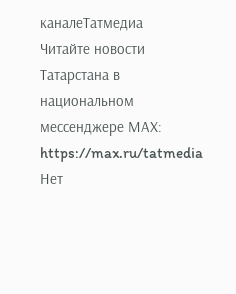каналеТатмедиа
Читайте новости Татарстана в национальном мессенджере MАХ: https://max.ru/tatmedia
Нет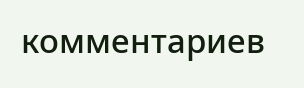комментариев